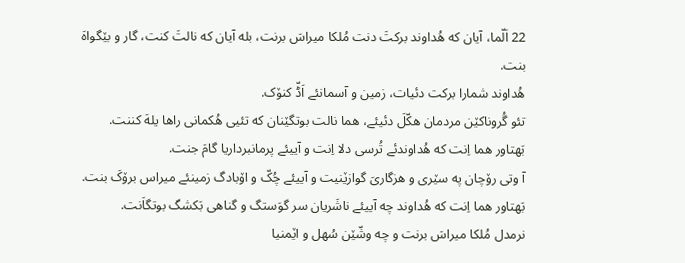22 اَلّما، آیان که هُداوند برکتَ دنت مُلکا میراسَ برنت، بله آیان که نالتَ کنت، گار و بێگواهَ بنت.
هُداوند شمارا برکت دئیات، زمین و آسمانئے اَڈّ کنۆک.
تئو گُروناکێن مردمان هکّلَ دئیئے، هما نالت بوتگێنان که تئیی هُکمانی راها یلهَ کننت.
بَهتاور هما اِنت که هُداوندئے تُرسی دلا اِنت و آییئے پرمانبرداریا گامَ جنت.
آ وتی رۆچان په سێری و هزگاریَ گوازێنیت و آییئے چُکّ و اۆبادگ زمینئے میراس برۆکَ بنت.
بَهتاور هما اِنت که هُداوند چه آییئے ناشَریان سر گوَستگ و گناهی بَکشگ بوتگاَنت.
نرمدل مُلکا میراسَ برنت و چه وشّێن سُهل و اێمنیا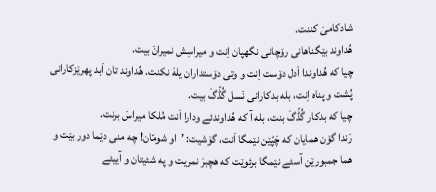شادکامیَ کننت.
هُداوند بێگناهانی رۆچانی نگهپان اِنت و میراسِش نمیرانَ بیت.
چیا که هُداوندا اَدل دۆست اِنت و وتی دۆستداران یلهَ نکنت. هُداوند تان اَبد پهرێزکارانی پُشت و پناه اِنت، بله بدکارانی نَسل گُڈّگَ بیت.
چیا که بدکار گُڈّگَ بنت، بله آ که هُداوندئے ودارا اَنت مُلکا میراسَ برنت.
رَندا گۆن همایان که چَپّێن نێمگا اَنت، گوَشیت: ’او شومّان! چه منی دێما دور بێت و هما جمبورێن آسئے نێمگا برئوێت که هچبرَ نمریت و په شئیتان و آییئے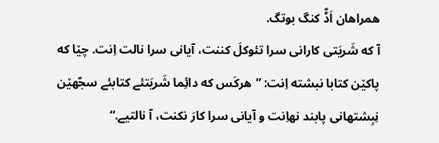همراهان اَڈّ کنگ بوتگ.
آ که شَریَتی کارانی سرا تئوکلَ کننت، آیانی سرا نالت اِنت. چێا که پاکێن کتابا نبشته اِنت: ”هرکَس که دائِما شَریَتئے کتابئے سجّهێن نِبِشتهانی پابند نهاِنت و آیانی سرا کارَ نکنت، آ نالتیے.“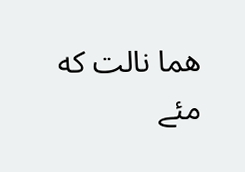هما نالت که مئے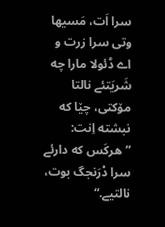سرا اَت، مَسیها وتی سرا زرت و اے ڈئولا مارا چه شَریَتئے نالتا مۆکتی، چێا که نبشته اِنت: ”هرکَس که دارئے سرا دْرَنجگ بوت، نالتیے.“